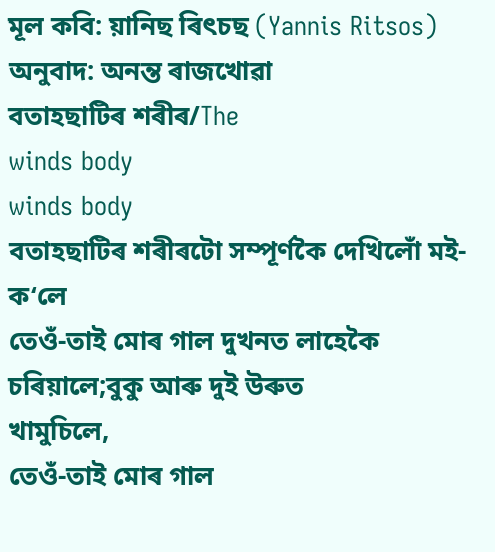মূল কবি: য়ানিছ ৰিৎচছ (Yannis Ritsos)
অনুবাদ: অনন্ত ৰাজখোৱা
বতাহছাটিৰ শৰীৰ/The
winds body
winds body
বতাহছাটিৰ শৰীৰটো সম্পূৰ্ণকৈ দেখিলোঁ মই-ক‘লে
তেওঁ-তাই মোৰ গাল দুখনত লাহেকৈ চৰিয়ালে;বুকু আৰু দুই উৰুত
খামুচিলে,
তেওঁ-তাই মোৰ গাল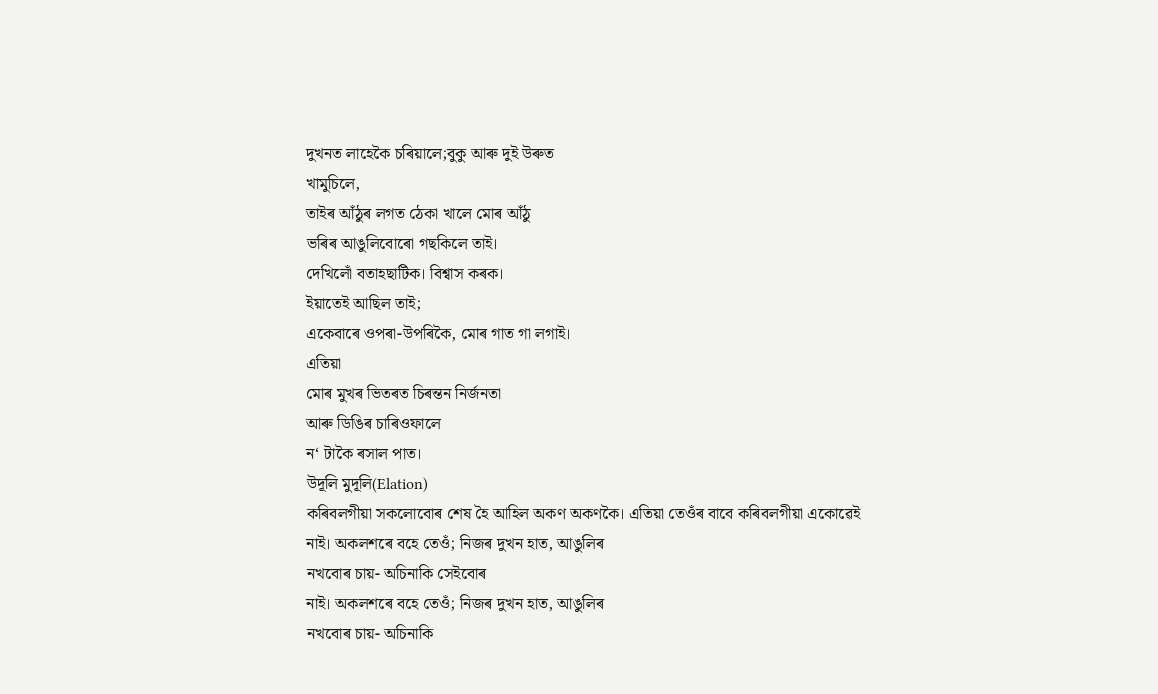দুখনত লাহেকৈ চৰিয়ালে;বুকু আৰু দুই উৰুত
খামুচিলে,
তাইৰ আঁঠুৰ লগত ঠেকা খালে মোৰ আঁঠু
ভৰিৰ আঙুলিবোৰো গছকিলে তাই।
দেখিলোঁ বতাহছাটিক। বিশ্বাস কৰক।
ইয়াতেই আছিল তাই;
একেবাৰে ওপৰা-উপৰিকৈ, মোৰ গাত গা লগাই।
এতিয়া
মোৰ মুখৰ ভিতৰত চিৰন্তন নিৰ্জনতা
আৰু ডিঙিৰ চাৰিওফালে
ন‘ টাকৈ ৰসাল পাত।
উদূলি মুদূলি(Elation)
কৰিবলগীয়া সকলোবোৰ শেষ হৈ আহিল অকণ অকণকৈ। এতিয়া তেওঁৰ বাবে কৰিবলগীয়া একোৱেই
নাই। অকলশৰে বহে তেওঁ; নিজৰ দুখন হাত, আঙুলিৰ
নখবোৰ চায়- অচিনাকি সেইবোৰ
নাই। অকলশৰে বহে তেওঁ; নিজৰ দুখন হাত, আঙুলিৰ
নখবোৰ চায়- অচিনাকি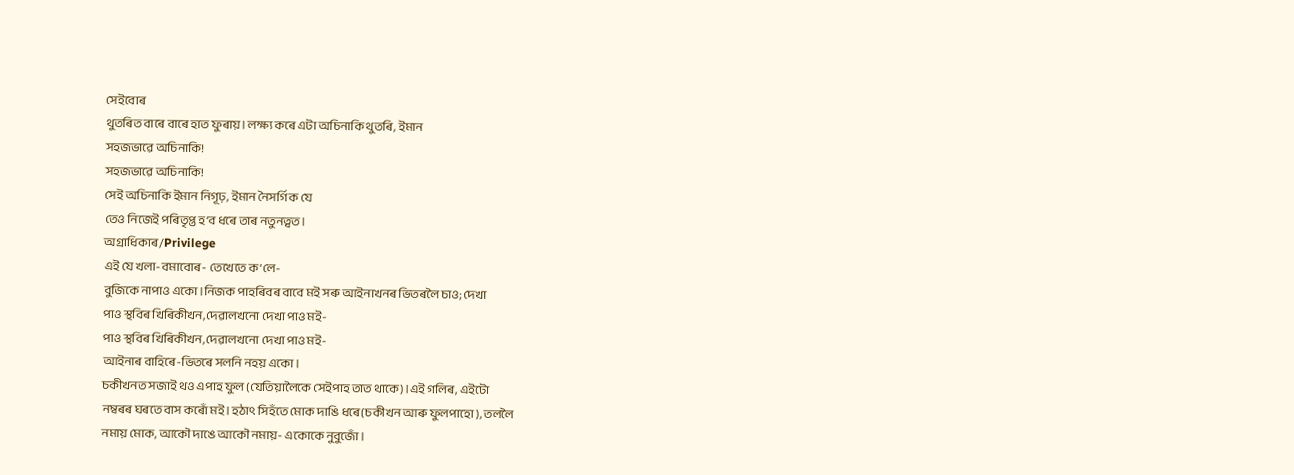সেইবোৰ
থুতৰিত বাৰে বাৰে হাত ফুৰায়। লক্ষ্য কৰে এটা অচিনাকি থুতৰি, ইমান
সহজভাৱে অচিনাকি!
সহজভাৱে অচিনাকি!
সেই অচিনাকি ইমান নিগূঢ়, ইমান নৈসৰ্গিক যে
তেও নিজেই পৰিতৃপ্ত হ‘ব ধৰে তাৰ নতুনত্বত।
অগ্ৰাধিকাৰ/Privilege
এই যে খলা-বমাবোৰ- তেখেতে ক‘লে-
বুজিকে নাপাও একো।নিজক পাহৰিবৰ বাবে মই সৰু আইনাখনৰ ভিতৰলৈ চাও; দেখা
পাও স্থবিৰ খিৰিকীখন,দেৱালখনো দেখা পাও মই-
পাও স্থবিৰ খিৰিকীখন,দেৱালখনো দেখা পাও মই-
আইনাৰ বাহিৰে-ভিতৰে সলনি নহয় একো।
চকীখনত সজাই থও এপাহ ফুল (যেতিয়ালৈকে সেইপাহ তাত থাকে)।এই গলিৰ, এইটো
নম্বৰৰ ঘৰতে বাস কৰোঁ মই। হঠাৎ সিহঁতে মোক দাঙি ধৰে(চকীখন আৰু ফুলপাহো), তললৈ
নমায় মোক, আকৌ দাঙে আকৌ নমায়- একোকে নুবুজোঁ।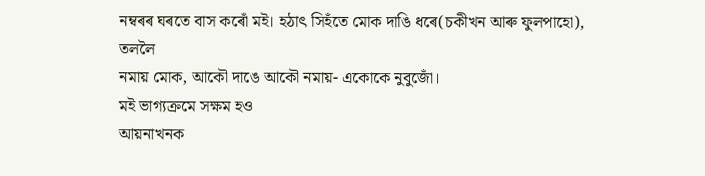নম্বৰৰ ঘৰতে বাস কৰোঁ মই। হঠাৎ সিহঁতে মোক দাঙি ধৰে(চকীখন আৰু ফুলপাহো), তললৈ
নমায় মোক, আকৌ দাঙে আকৌ নমায়- একোকে নুবুজোঁ।
মই ভাগ্যক্ৰমে সক্ষম হও
আয়নাখনক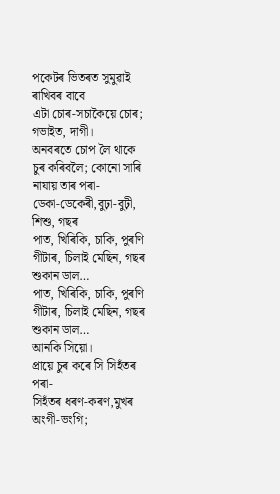পকেটৰ ভিতৰত সুমুৱাই ৰাখিবৰ বাবে
এটা চোৰ-সচাকৈয়ে চোৰ; গভাইত, দাগী।
অনবৰতে চোপ লৈ থাকে চুৰ কৰিবলৈ; কোনো সাৰি নাযায় তাৰ পৰা-
ডেকা-ডেকেৰী,বুঢ়া-বুঢ়ী, শিশু, গছৰ
পাত, খিৰিকি, চাকি, পুৰণি
গীটাৰ, চিলাই মেছিন, গছৰ শুকান ডাল…
পাত, খিৰিকি, চাকি, পুৰণি
গীটাৰ, চিলাই মেছিন, গছৰ শুকান ডাল…
আনকি সিয়ো।
প্ৰায়ে চুৰ কৰে সি সিহঁতৰ পৰা-
সিহঁতৰ ধৰণ-কৰণ,মুখৰ অংগী-ভংগি;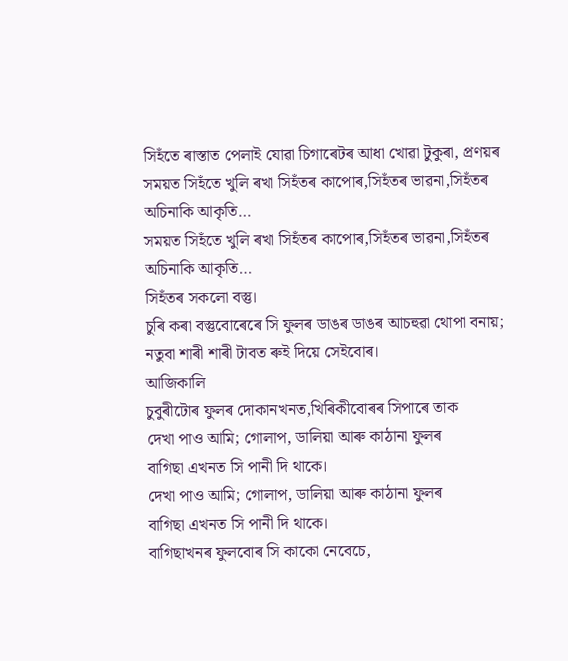সিহঁতে ৰাস্তাত পেলাই যোৱা চিগাৰেটৰ আধা খোৱা টুকুৰা, প্ৰণয়ৰ
সময়ত সিহঁতে খুলি ৰখা সিহঁতৰ কাপোৰ,সিহঁতৰ ভাৱনা,সিহঁতৰ
অচিনাকি আকৃতি…
সময়ত সিহঁতে খুলি ৰখা সিহঁতৰ কাপোৰ,সিহঁতৰ ভাৱনা,সিহঁতৰ
অচিনাকি আকৃতি…
সিহঁতৰ সকলো বস্তু।
চুৰি কৰা বস্তুবোৰেৰে সি ফুলৰ ডাঙৰ ডাঙৰ আচহুৱা থোপা বনায়;
নতুবা শাৰী শাৰী টাবত ৰুই দিয়ে সেইবোৰ।
আজিকালি
চুবুৰীটোৰ ফুলৰ দোকানখনত,খিৰিকীবোৰৰ সিপাৰে তাক
দেখা পাও আমি; গোলাপ, ডালিয়া আৰু কাঠানা ফুলৰ
বাগিছা এখনত সি পানী দি থাকে।
দেখা পাও আমি; গোলাপ, ডালিয়া আৰু কাঠানা ফুলৰ
বাগিছা এখনত সি পানী দি থাকে।
বাগিছাখনৰ ফুলবোৰ সি কাকো নেবেচে,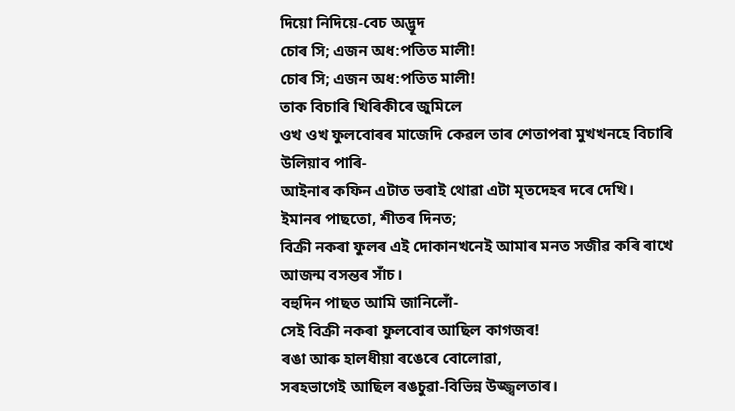দিয়ো নিদিয়ে-বেচ অদ্ভূদ
চোৰ সি; এজন অধ:পতিত মালী!
চোৰ সি; এজন অধ:পতিত মালী!
তাক বিচাৰি খিৰিকীৰে জুমিলে
ওখ ওখ ফুলবোৰৰ মাজেদি কেৱল তাৰ শেতাপৰা মুখখনহে বিচাৰি উলিয়াব পাৰি-
আইনাৰ কফিন এটাত ভৰাই থোৱা এটা মৃতদেহৰ দৰে দেখি।
ইমানৰ পাছতো, শীতৰ দিনত;
বিক্ৰী নকৰা ফুলৰ এই দোকানখনেই আমাৰ মনত সজীৱ কৰি ৰাখে আজন্ম বসন্তৰ সাঁচ।
বহুদিন পাছত আমি জানিলোঁ-
সেই বিক্ৰী নকৰা ফুলবোৰ আছিল কাগজৰ!
ৰঙা আৰু হালধীয়া ৰঙেৰে বোলোৱা,
সৰহভাগেই আছিল ৰঙচুৱা-বিভিন্ন উজ্জ্বলতাৰ।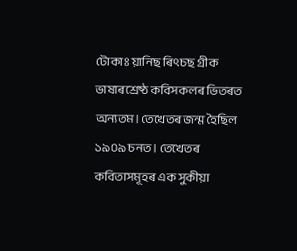টোকাঃ য়ানিছ ৰিৎচছ গ্ৰীক ভাষাৰশ্ৰেষ্ঠ কবিসকলৰ ভিতৰত অন্যতম। তেখেতৰ জন্ম হৈছিল ১৯০৯ চনত। তেখেতৰ কবিতাসমূহৰ এক সুকীয়া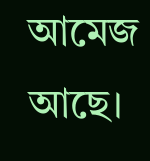আমেজ আছে।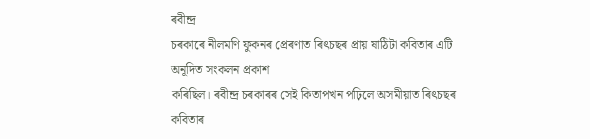ৰবীন্দ্ৰ
চৰকাৰে নীলমণি ফুকনৰ প্ৰেৰণাত ৰিৎচছৰ প্ৰায় ষাঠিটা কবিতাৰ এটি অনূদিত সংকলন প্ৰকাশ
কৰিছিল। ৰবীন্দ্ৰ চৰকাৰৰ সেই কিতাপখন পঢ়িলে অসমীয়াত ৰিৎচছৰ কবিতাৰ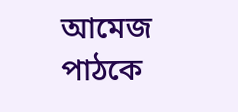আমেজ পাঠকে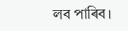লব পাৰিব।